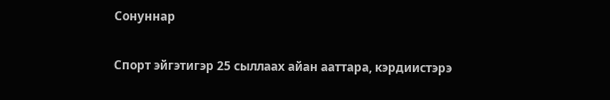Сонуннар

Спорт эйгэтигэр 25 сыллаах айан ааттара, кэрдиистэрэ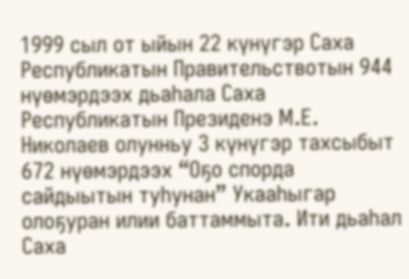1999 сыл от ыйын 22 күнүгэр Саха Республикатын Правительствотын 944 нүөмэрдээх дьаһала Саха Республикатын Президенэ М.Е. Николаев олунньу 3 күнүгэр тахсыбыт 672 нүөмэрдээх “Оҕо спорда сайдыытын туһунан” Укааһыгар олоҕуран илии баттаммыта. Ити дьаһал Саха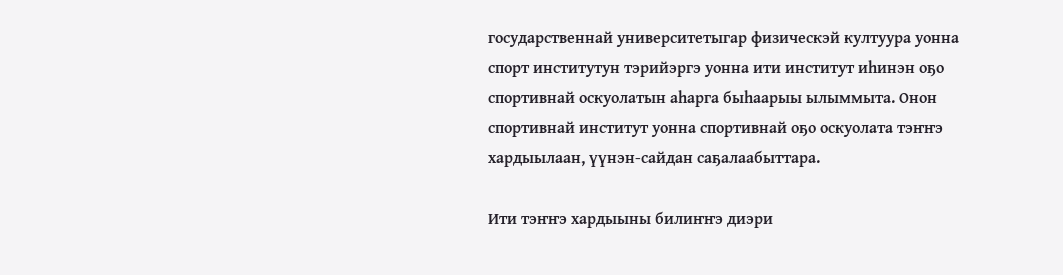государственнай университетыгар физическэй култуура уонна спорт институтун тэрийэргэ уонна ити институт иһинэн оҕо спортивнай оскуолатын аһарга быһаарыы ылыммыта. Онон спортивнай институт уонна спортивнай оҕо оскуолата тэҥҥэ хардыылаан, үүнэн-сайдан саҕалаабыттара.

Ити тэҥҥэ хардыыны билиҥҥэ диэри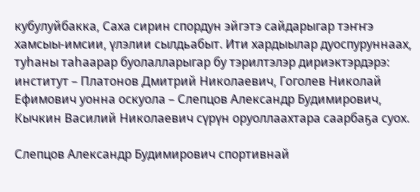кубулуйбакка, Саха сирин спордун эйгэтэ сайдарыгар тэҥҥэ хамсыы-имсии, үлэлии сылдьабыт. Ити хардыылар дуоспуруннаах, туһаны таһаарар буолалларыгар бу тэрилтэлэр дириэктэрдэрэ: институт – Платонов Дмитрий Николаевич, Гоголев Николай Ефимович уонна оскуола – Слепцов Александр Будимирович, Кычкин Василий Николаевич сүрүн оруоллаахтара саарбаҕа суох.

Слепцов Александр Будимирович спортивнай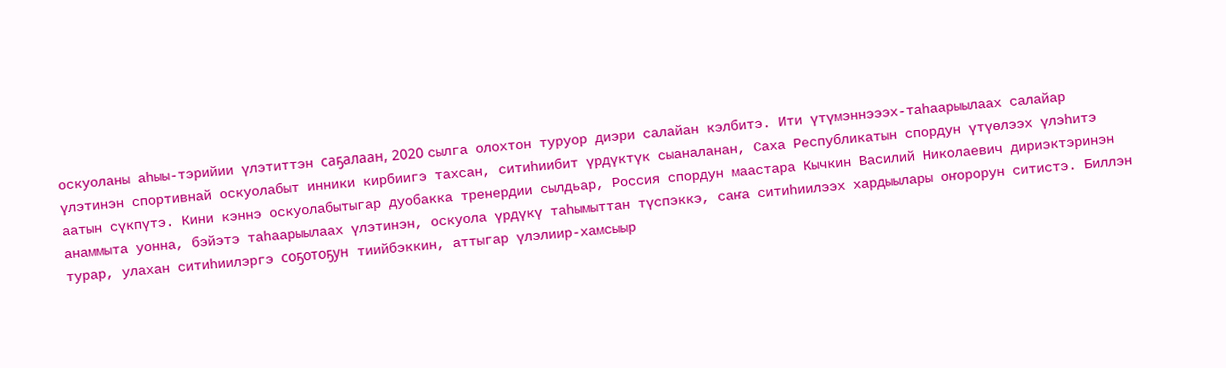оскуоланы аһыы-тэрийии үлэтиттэн саҕалаан, 2020 сылга олохтон туруор диэри салайан кэлбитэ. Ити үтүмэннэээх-таһаарыылаах салайар үлэтинэн спортивнай оскуолабыт инники кирбиигэ тахсан, ситиһиибит үрдүктүк сыаналанан, Саха Республикатын спордун үтүөлээх үлэһитэ аатын сүкпүтэ. Кини кэннэ оскуолабытыгар дуобакка тренердии сылдьар, Россия спордун маастара Кычкин Василий Николаевич дириэктэринэн анаммыта уонна, бэйэтэ таһаарыылаах үлэтинэн, оскуола үрдүкү таһымыттан түспэккэ, саҥа ситиһиилээх хардыылары оҥорорун ситистэ. Биллэн турар, улахан ситиһиилэргэ соҕотоҕун тиийбэккин, аттыгар үлэлиир-хамсыыр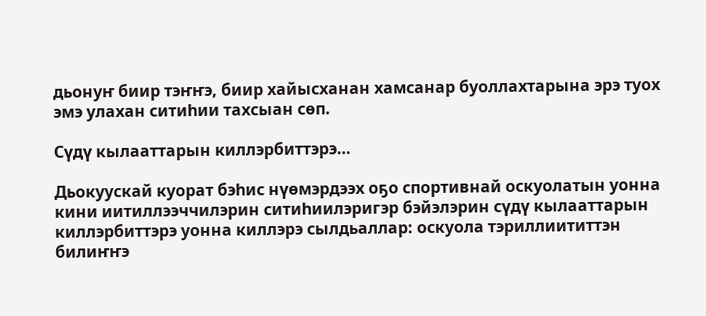дьонуҥ биир тэҥҥэ, биир хайысханан хамсанар буоллахтарына эрэ туох эмэ улахан ситиһии тахсыан сөп.

Сүдү кылааттарын киллэрбиттэрэ…

Дьокуускай куорат бэһис нүөмэрдээх оҕо спортивнай оскуолатын уонна кини иитиллээччилэрин ситиһиилэригэр бэйэлэрин сүдү кылааттарын киллэрбиттэрэ уонна киллэрэ сылдьаллар: оскуола тэриллиититтэн билиҥҥэ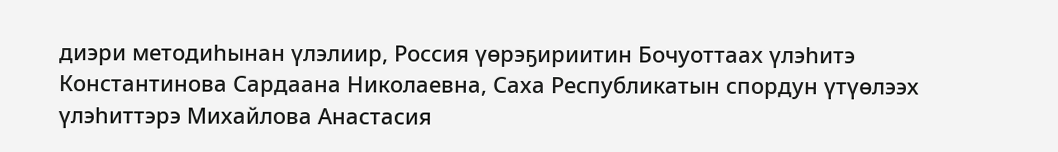диэри методиһынан үлэлиир, Россия үөрэҕириитин Бочуоттаах үлэһитэ Константинова Сардаана Николаевна, Саха Республикатын спордун үтүөлээх үлэһиттэрэ Михайлова Анастасия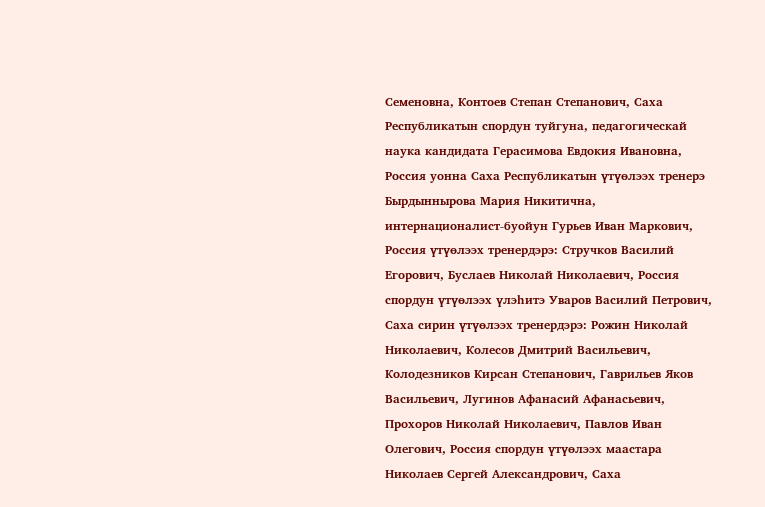Семеновна, Контоев Степан Степанович, Саха Республикатын спордун туйгуна, педагогическай наука кандидата Герасимова Евдокия Ивановна, Россия уонна Саха Республикатын үтүөлээх тренерэ Бырдыннырова Мария Никитична, интернационалист-буойун Гурьев Иван Маркович, Россия үтүөлээх тренердэрэ: Стручков Василий Егорович, Буслаев Николай Николаевич, Россия спордун үтүөлээх үлэһитэ Уваров Василий Петрович, Саха сирин үтүөлээх тренердэрэ: Рожин Николай Николаевич, Колесов Дмитрий Васильевич, Колодезников Кирсан Степанович, Гаврильев Яков Васильевич, Лугинов Афанасий Афанасьевич, Прохоров Николай Николаевич, Павлов Иван Олегович, Россия спордун үтүөлээх маастара Николаев Сергей Александрович, Саха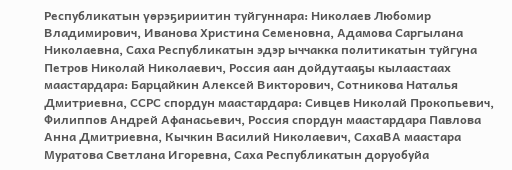Республикатын үөрэҕириитин туйгуннара: Николаев Любомир Владимирович, Иванова Христина Семеновна, Адамова Саргылана Николаевна, Саха Республикатын эдэр ыччакка политикатын туйгуна Петров Николай Николаевич, Россия аан дойдутааҕы кылаастаах маастардара: Барцайкин Алексей Викторович, Сотникова Наталья Дмитриевна, ССРС спордун маастардара: Сивцев Николай Прокопьевич, Филиппов Андрей Афанасьевич, Россия спордун маастардара Павлова Анна Дмитриевна, Кычкин Василий Николаевич, СахаВА маастара Муратова Светлана Игоревна, Саха Республикатын доруобуйа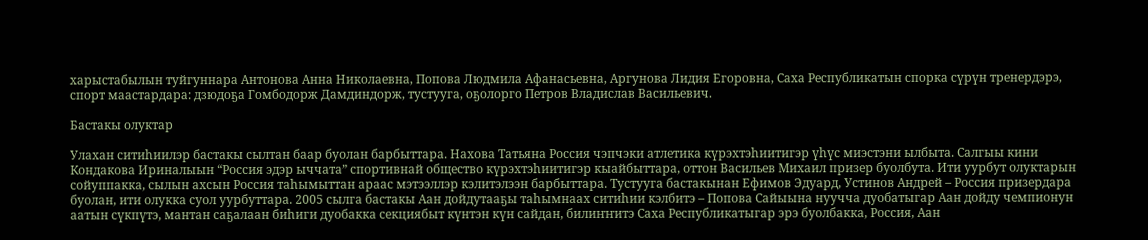харыстабылын туйгуннара Антонова Анна Николаевна, Попова Людмила Афанасьевна, Аргунова Лидия Егоровна, Саха Республикатын спорка сүрүн тренердэрэ, спорт маастардара: дзюдоҕа Гомбодорж Дамдиндорж, тустууга, оҕолорго Петров Владислав Васильевич.

Бастакы олуктар

Улахан ситиһиилэр бастакы сылтан баар буолан барбыттара. Нахова Татьяна Россия чэпчэки атлетика күрэхтэһиитигэр үһүс миэстэни ылбыта. Салгыы кини Кондакова Ириналыын “Россия эдэр ыччата” спортивнай общество күрэхтэһиитигэр кыайбыттара, оттон Васильев Михаил призер буолбута. Ити уурбут олуктарын сойуппакка, сылын ахсын Россия таһымыттан араас мэтээллэр кэлитэлээн барбыттара. Тустууга бастакынан Ефимов Эдуард, Устинов Андрей – Россия призердара буолан, ити олукка суол уурбуттара. 2005 сылга бастакы Аан дойдутааҕы таһымнаах ситиһии кэлбитэ – Попова Сайыына нуучча дуобатыгар Аан дойду чемпионун аатын сүкпүтэ, мантан саҕалаан биһиги дуобакка секциябыт күнтэн күн сайдан, билиҥҥитэ Саха Республикатыгар эрэ буолбакка, Россия, Аан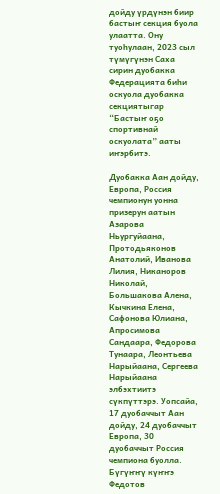дойду үрдүнэн биир бастыҥ секция буола улаатта. Ону туоһулаан, 2023 сыл түмүгүнэн Саха сирин дуобакка Федерацията биһи оскуола дуобакка секциятыгар “Бастыҥ оҕо спортивнай оскуолата” ааты иҥэрбитэ.

Дуобакка Аан дойду, Европа, Россия чемпионун уонна призерун аатын Азарова Ньургуйаана, Протодьяконов Анатолий, Иванова Лилия, Никаноров Николай, Большакова Алена, Кычкина Елена, Сафонова Юлиана, Апросимова Сандаара, Федорова Тунаара, Леонтьева Нарыйаана, Сергеева Нарыйаана элбэхтиитэ сүкпүттэрэ. Уопсайа, 17 дуобаччыт Аан дойду, 24 дуобаччыт Европа, 30 дуобаччыт Россия чемпиона буолла. Бүгүҥҥү күҥҥэ Федотов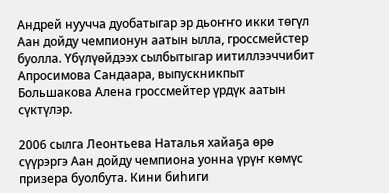Андрей нуучча дуобатыгар эр дьоҥҥо икки төгүл Аан дойду чемпионун аатын ылла, гроссмейстер буолла. Үбүлүөйдээх сылбытыгар иитиллээччибит Апросимова Сандаара, выпускникпыт Большакова Алена гроссмейтер үрдүк аатын сүктүлэр.

2006 сылга Леонтьева Наталья хайаҕа өрө сүүрэргэ Аан дойду чемпиона уонна үрүҥ көмүс призера буолбута. Кини биһиги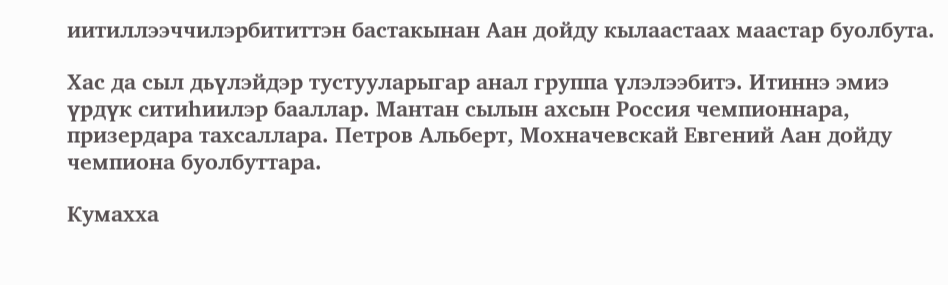иитиллээччилэрбититтэн бастакынан Аан дойду кылаастаах маастар буолбута.

Хас да сыл дьүлэйдэр тустууларыгар анал группа үлэлээбитэ. Итиннэ эмиэ үрдүк ситиһиилэр бааллар. Мантан сылын ахсын Россия чемпионнара, призердара тахсаллара. Петров Альберт, Мохначевскай Евгений Аан дойду чемпиона буолбуттара.

Кумахха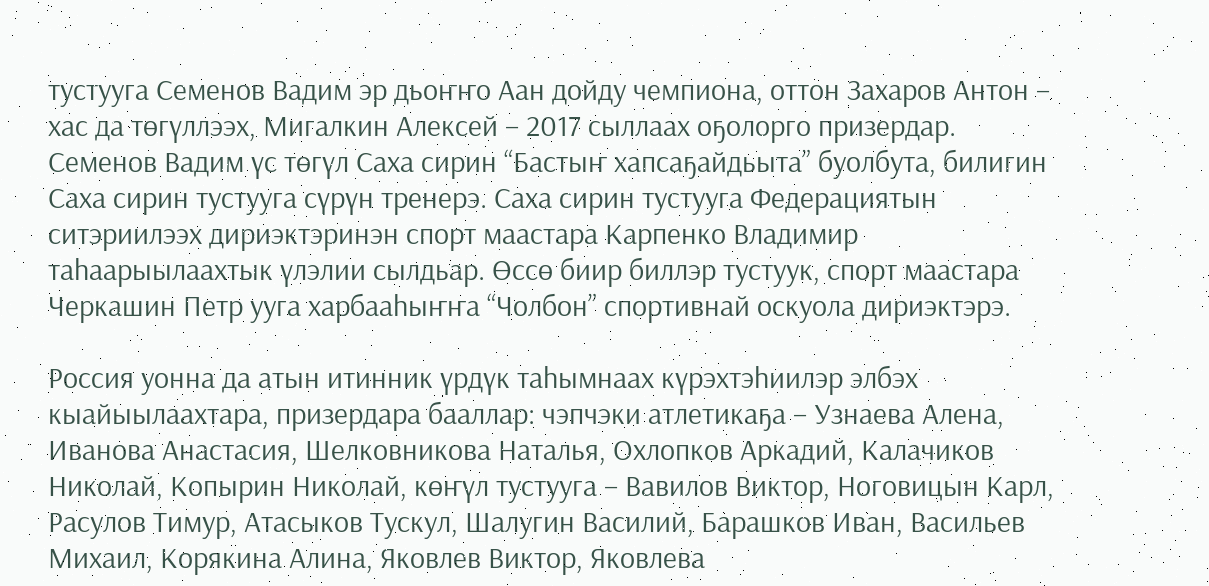тустууга Семенов Вадим эр дьоҥҥо Аан дойду чемпиона, оттон Захаров Антон – хас да төгүллээх, Мигалкин Алексей – 2017 сыллаах оҕолорго призердар. Семенов Вадим үс төгүл Саха сирин “Бастыҥ хапсаҕайдьыта” буолбута, билигин Саха сирин тустууга сүрүн тренерэ. Саха сирин тустууга Федерациятын ситэриилээх дириэктэринэн спорт маастара Карпенко Владимир таһаарыылаахтык үлэлии сылдьар. Өссө биир биллэр тустуук, спорт маастара Черкашин Петр ууга харбааһыҥҥа “Чолбон” спортивнай оскуола дириэктэрэ.

Россия уонна да атын итинник үрдүк таһымнаах күрэхтэһиилэр элбэх кыайыылаахтара, призердара бааллар: чэпчэки атлетикаҕа – Узнаева Алена, Иванова Анастасия, Шелковникова Наталья, Охлопков Аркадий, Калачиков Николай, Копырин Николай, көҥүл тустууга – Вавилов Виктор, Ноговицын Карл, Расулов Тимур, Атасыков Тускул, Шалугин Василий, Барашков Иван, Васильев Михаил, Корякина Алина, Яковлев Виктор, Яковлева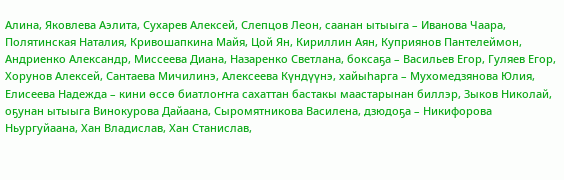Алина, Яковлева Аэлита, Сухарев Алексей, Слепцов Леон, саанан ытыыга – Иванова Чаара, Полятинская Наталия, Кривошапкина Майя, Цой Ян, Кириллин Аян, Куприянов Пантелеймон, Андриенко Александр, Миссеева Диана, Назаренко Светлана, боксаҕа – Васильев Егор, Гуляев Егор, Хорунов Алексей, Сантаева Мичилинэ, Алексеева Күндүүнэ, хайыһарга – Мухомедзянова Юлия, Елисеева Надежда – кини өссө биатлоҥҥа сахаттан бастакы маастарынан биллэр, Зыков Николай, оҕунан ытыыга Винокурова Дайаана, Сыромятникова Василена, дзюдоҕа – Никифорова Ньургуйаана, Хан Владислав, Хан Станислав,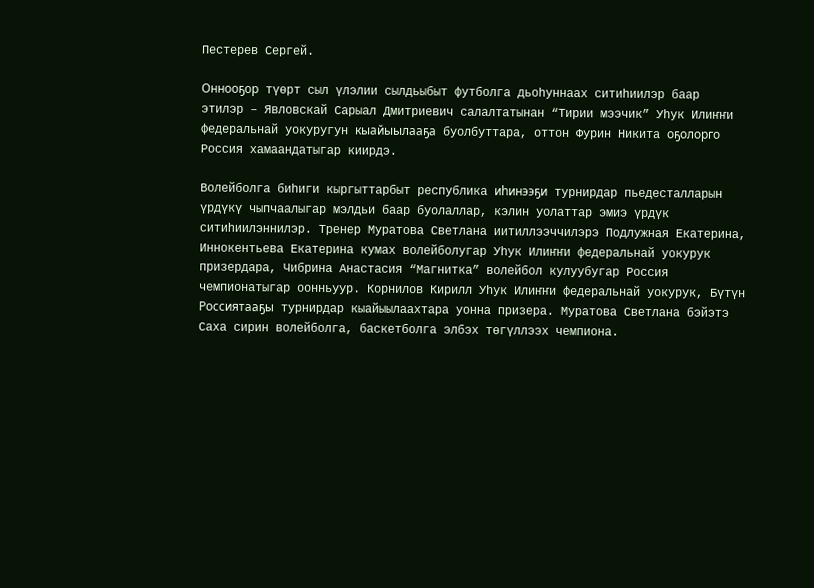Пестерев Сергей.

Оннооҕор түөрт сыл үлэлии сылдьыбыт футболга дьоһуннаах ситиһиилэр баар этилэр – Явловскай Сарыал Дмитриевич салалтатынан “Тирии мээчик” Уһук Илиҥҥи федеральнай уокуругун кыайыылааҕа буолбуттара, оттон Фурин Никита оҕолорго Россия хамаандатыгар киирдэ.

Волейболга биһиги кыргыттарбыт республика иһинээҕи турнирдар пьедесталларын үрдүкү чыпчаалыгар мэлдьи баар буолаллар, кэлин уолаттар эмиэ үрдүк ситиһиилэннилэр. Тренер Муратова Светлана иитиллээччилэрэ Подлужная Екатерина, Иннокентьева Екатерина кумах волейболугар Уһук Илиҥҥи федеральнай уокурук призердара, Чибрина Анастасия “Магнитка” волейбол кулуубугар Россия чемпионатыгар оонньуур. Корнилов Кирилл Уһук Илиҥҥи федеральнай уокурук, Бүтүн Россиятааҕы турнирдар кыайыылаахтара уонна призера. Муратова Светлана бэйэтэ Саха сирин волейболга, баскетболга элбэх төгүллээх чемпиона.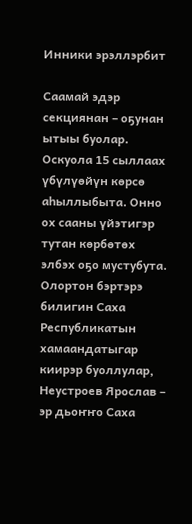Инники эрэллэрбит

Саамай эдэр секциянан – оҕунан ытыы буолар. Оскуола 15 сыллаах үбүлүөйүн көрсө аһыллыбыта. Онно ох сааны үйэтигэр тутан көрбөтөх элбэх оҕо мустубута. Олортон бэртэрэ билигин Саха Республикатын хамаандатыгар киирэр буоллулар, Неустроев Ярослав – эр дьоҥҥо Саха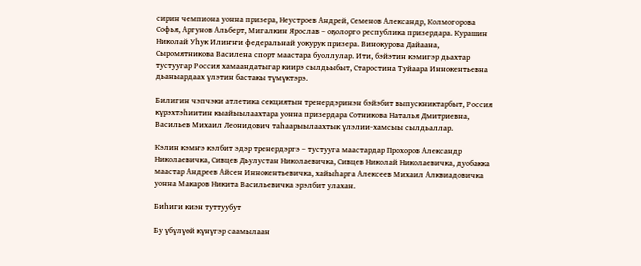сирин чемпиона уонна призера, Неустроев Андрей, Семенов Александр, Колмогорова Софья, Аргунов Альберт, Мигалкин Ярослав – оҕолорго республика призердара. Курашин Николай Уһук Илиҥҥи федеральнай уокурук призера. Винокурова Дайаана, Сыромятникова Василена спорт маастара буоллулар. Ити, бэйэтин кэмигэр дьахтар тустуугар Россия хамаандатыгар киирэ сылдьыбыт, Старостина Туйаара Иннокентьевна дьаныардаах үлэтин бастакы түмүктэрэ.

Билигин чэпчэки атлетика секциятын тренердэринэн бэйэбит выпускниктарбыт, Россия күрэхтэһиитин кыайыылаахтара уонна призердара Сотникова Наталья Дмитриевна, Васильев Михаил Леонидович таһаарыылаахтык үлэлии-хамсыы сылдьаллар.

Кэлин кэмҥэ кэлбит эдэр тренердэргэ – тустууга маастардар Прохоров Александр Николаевичка, Сивцев Дьулустан Николаевичка, Сивцев Николай Николаевичка, дуобакка маастар Андреев Айсен Иннокентьевичка, хайыһарга Алексеев Михаил Алквиадовичка уонна Макаров Никита Васильевичка эрэлбит улахан.

Биһиги киэн туттуубут

Бу үбүлүөй күнүгэр саамылаан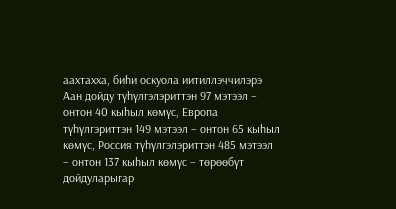аахтахха, биһи оскуола иитиллэччилэрэ Аан дойду түһүлгэлэриттэн 97 мэтээл – онтон 40 кыһыл көмүс, Европа түһүлгэриттэн 149 мэтээл – онтон 65 кыһыл көмүс, Россия түһүлгэлэриттэн 485 мэтээл – онтон 137 кыһыл көмүс – төрөөбүт дойдуларыгар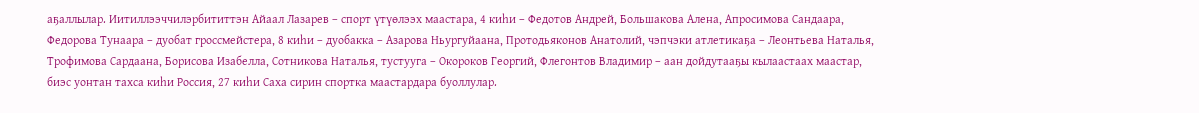аҕаллылар. Иитиллээччилэрбититтэн Айаал Лазарев – спорт үтүөлээх маастара, 4 киһи – Федотов Андрей, Большакова Алена, Апросимова Сандаара, Федорова Тунаара – дуобат гроссмейстера, 8 киһи – дуобакка – Азарова Ньургуйаана, Протодьяконов Анатолий, чэпчэки атлетикаҕа – Леонтьева Наталья, Трофимова Сардаана, Борисова Изабелла, Сотникова Наталья, тустууга – Окороков Георгий, Флегонтов Владимир – аан дойдутааҕы кылаастаах маастар, биэс уонтан тахса киһи Россия, 27 киһи Саха сирин спортка маастардара буоллулар.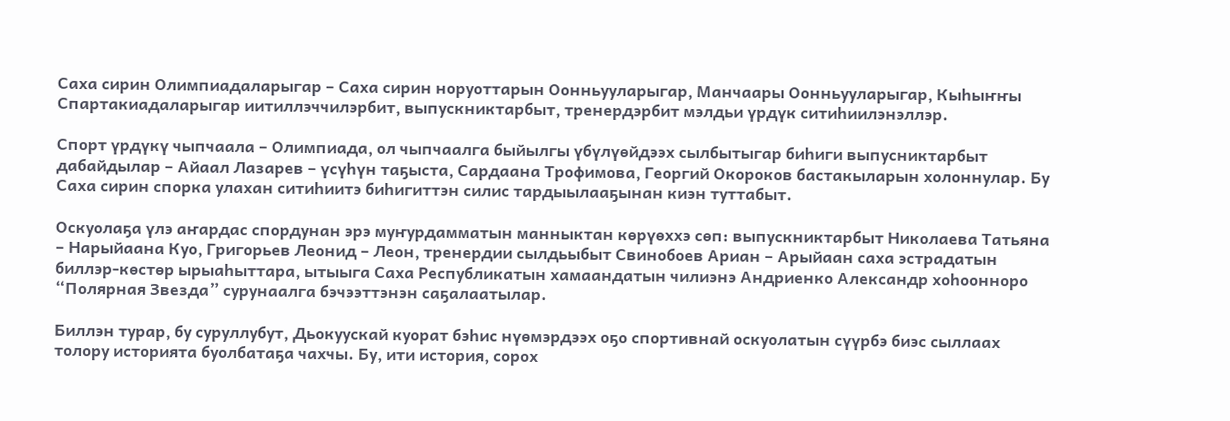Саха сирин Олимпиадаларыгар – Саха сирин норуоттарын Оонньууларыгар, Манчаары Оонньууларыгар, Кыһыҥҥы Спартакиадаларыгар иитиллэччилэрбит, выпускниктарбыт, тренердэрбит мэлдьи үрдүк ситиһиилэнэллэр.

Спорт үрдүкү чыпчаала – Олимпиада, ол чыпчаалга быйылгы үбүлүөйдээх сылбытыгар биһиги выпусниктарбыт дабайдылар – Айаал Лазарев – үсүһүн таҕыста, Сардаана Трофимова, Георгий Окороков бастакыларын холоннулар. Бу Саха сирин спорка улахан ситиһиитэ биһигиттэн силис тардыылааҕынан киэн туттабыт.

Оскуолаҕа үлэ аҥардас спордунан эрэ муҥурдамматын манныктан көрүөххэ сөп: выпускниктарбыт Николаева Татьяна – Нарыйаана Куо, Григорьев Леонид – Леон, тренердии сылдьыбыт Свинобоев Ариан – Арыйаан саха эстрадатын биллэр-көстөр ырыаһыттара, ытыыга Саха Республикатын хамаандатын чилиэнэ Андриенко Александр хоһоонноро “Полярная Звезда” сурунаалга бэчээттэнэн саҕалаатылар.

Биллэн турар, бу суруллубут, Дьокуускай куорат бэһис нүөмэрдээх оҕо спортивнай оскуолатын сүүрбэ биэс сыллаах толору историята буолбатаҕа чахчы. Бу, ити история, сорох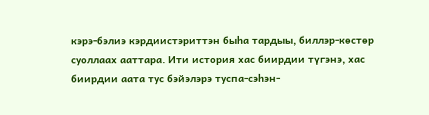кэрэ-бэлиэ кэрдиистэриттэн быһа тардыы, биллэр-көстөр суоллаах ааттара. Ити история хас биирдии түгэнэ, хас биирдии аата тус бэйэлэрэ туспа-сэһэн-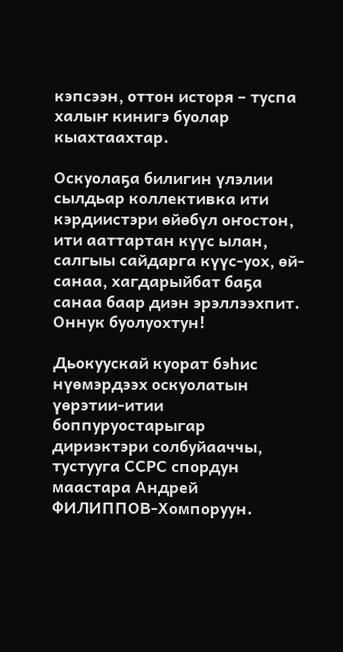кэпсээн, оттон исторя – туспа халыҥ кинигэ буолар кыахтаахтар.

Оскуолаҕа билигин үлэлии сылдьар коллективка ити кэрдиистэри өйөбүл оҥостон, ити ааттартан күүс ылан, салгыы сайдарга күүс-уох, өй-санаа, хагдарыйбат баҕа санаа баар диэн эрэллээхпит. Оннук буолуохтун!

Дьокуускай куорат бэһис нүөмэрдээх оскуолатын үөрэтии-итии боппуруостарыгар дириэктэри солбуйааччы, тустууга ССРС спордун маастара Андрей ФИЛИППОВ-Хомпоруун.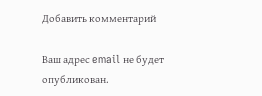Добавить комментарий

Ваш адрес email не будет опубликован.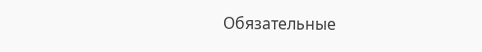Обязательные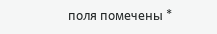поля помечены *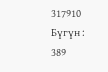317910
Бүгүн : 389